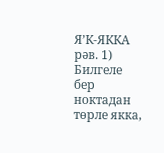Я’К-ЯККА рәв. 1) Билгеле бер ноктадан төрле якка,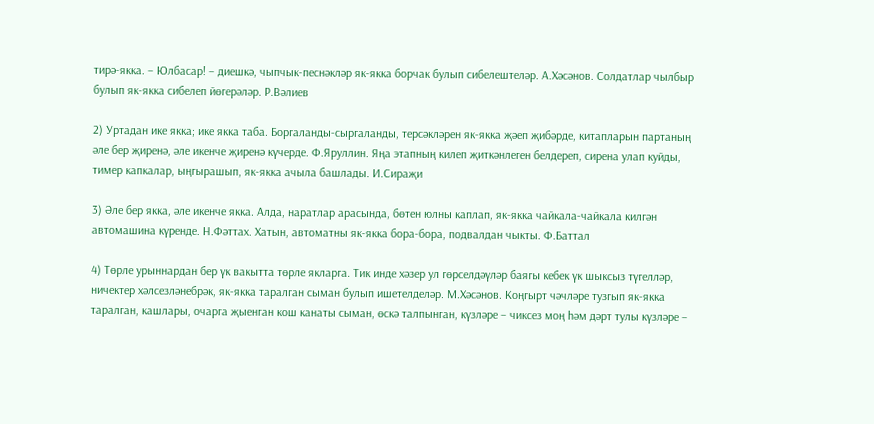тирә-якка. – Юлбасар! – диешкә, чыпчык-песнәкләр як-якка борчак булып сибелештеләр. А.Хәсәнов. Солдатлар чылбыр булып як-якка сибелеп йөгерәләр. Р.Вәлиев

2) Уртадан ике якка; ике якка таба. Боргаланды-сыргаланды, терсәкләрен як-якка җәеп җибәрде, китапларын партаның әле бер җиренә, әле икенче җиренә күчерде. Ф.Яруллин. Яңа этапның килеп җиткәнлеген белдереп, сирена улап куйды, тимер капкалар, ыңгырашып, як-якка ачыла башлады. И.Сираҗи

3) Әле бер якка, әле икенче якка. Алда, наратлар арасында, бөтен юлны каплап, як-якка чайкала-чайкала килгән автомашина күренде. Н.Фәттах. Хатын, автоматны як-якка бора-бора, подвалдан чыкты. Ф.Баттал

4) Төрле урыннардан бер үк вакытта төрле якларга. Тик инде хәзер ул гөрселдәүләр баягы кебек үк шыксыз түгелләр, ничектер хәлсезләнебрәк, як-якка таралган сыман булып ишетелделәр. М.Хәсәнов. Коңгырт чәчләре тузгып як-якка таралган, кашлары, очарга җыенган кош канаты сыман, өскә талпынган, күзләре – чиксез моң һәм дәрт тулы күзләре –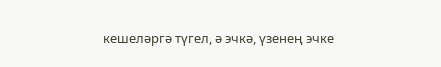кешеләргә түгел, ә эчкә, үзенең эчке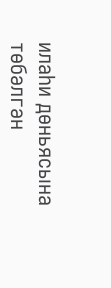илаһи дөньясына төбәлгән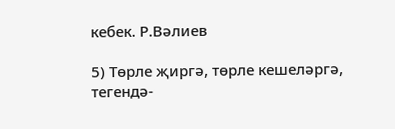кебек. Р.Вәлиев

5) Төрле җиргә, төрле кешеләргә, тегендә-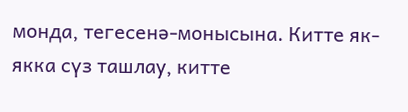монда, тегесенә-монысына. Китте як-якка сүз ташлау, китте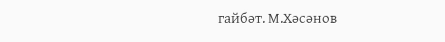гайбәт. М.Хәсәнов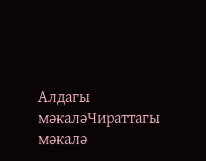Алдагы мәкаләЧираттагы мәкалә